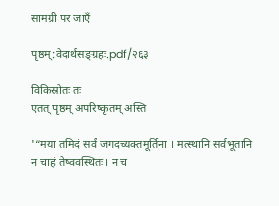सामग्री पर जाएँ

पृष्ठम्:वेदार्थसङ्ग्रहः.pdf/२६३

विकिस्रोतः तः
एतत् पृष्ठम् अपरिष्कृतम् अस्ति

'“मया तमिदं सर्वं जगदच्यक्तमूर्तिना । मत्स्थानि सर्वभूतानि न चाहं तेष्ववस्थितः। न च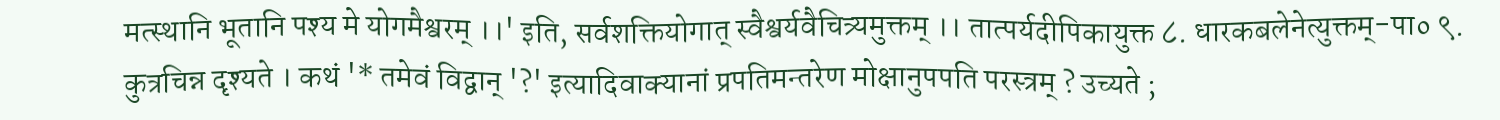मत्स्थानि भूतानि पश्य मे योगमैश्वरम् ।।' इति, सर्वशक्तियोगात् स्वैश्वर्यवैचित्र्यमुक्तम् ।। तात्पर्यदीपिकायुक्त ८. धारकबलेनेत्युक्तम्-पा० ९. कुत्रचिन्न दृश्यते । कथं '* तमेवं विद्वान् '?' इत्यादिवाक्यानां प्रपतिमन्तरेण मोक्षानुपपति परस्त्रम् ? उच्यते ;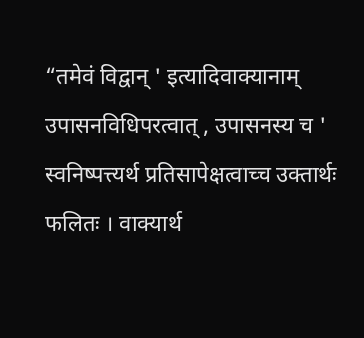“तमेवं विद्वान् ' इत्यादिवाक्यानाम् उपासनविधिपरत्वात् , उपासनस्य च ' स्वनिष्पत्त्यर्थ प्रतिसापेक्षत्वाच्च उक्तार्थः फलितः । वाक्यार्थ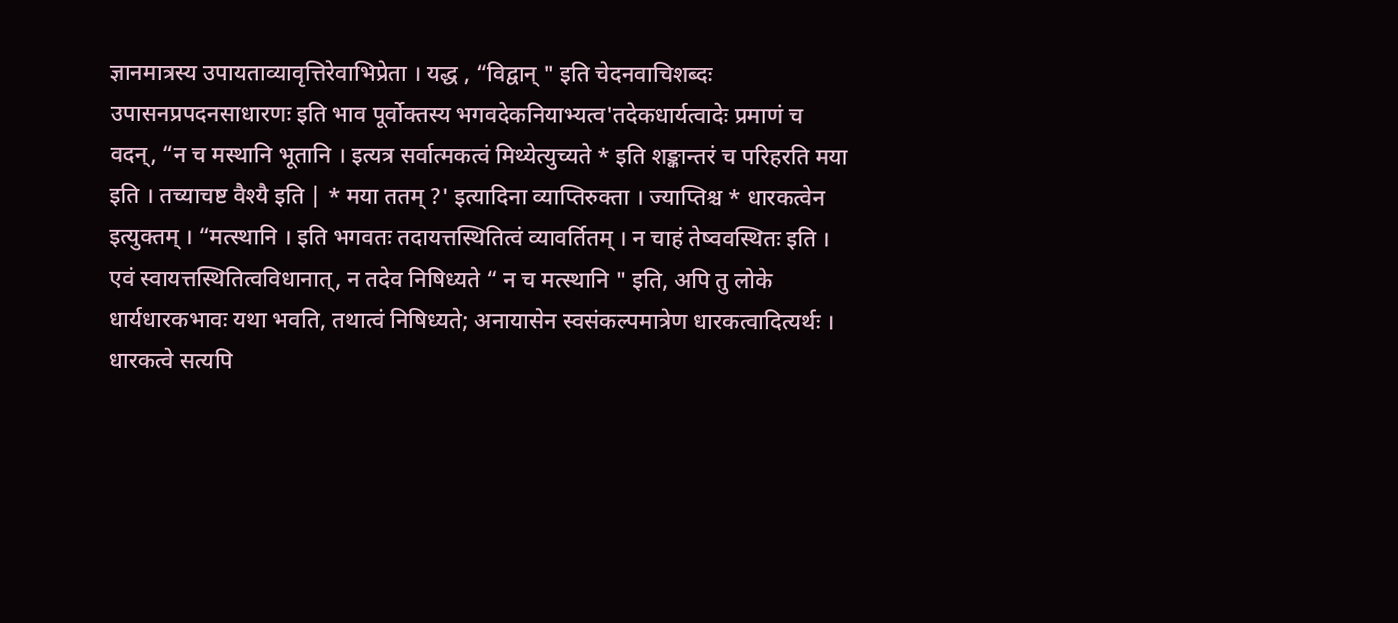ज्ञानमात्रस्य उपायताव्यावृत्तिरेवाभिप्रेता । यद्ध , “विद्वान् " इति चेदनवाचिशब्दः उपासनप्रपदनसाधारणः इति भाव पूर्वोक्तस्य भगवदेकनियाभ्यत्व'तदेकधार्यत्वादेः प्रमाणं च वदन्, “न च मस्थानि भूतानि । इत्यत्र सर्वात्मकत्वं मिथ्येत्युच्यते * इति शङ्कान्तरं च परिहरति मया इति । तच्याचष्ट वैश्यै इति | * मया ततम् ?' इत्यादिना व्याप्तिरुक्ता । ज्याप्तिश्च * धारकत्वेन इत्युक्तम् । “मत्स्थानि । इति भगवतः तदायत्तस्थितित्वं व्यावर्तितम् । न चाहं तेष्ववस्थितः इति । एवं स्वायत्तस्थितित्वविधानात्, न तदेव निषिध्यते “ न च मत्स्थानि " इति, अपि तु लोके धार्यधारकभावः यथा भवति, तथात्वं निषिध्यते; अनायासेन स्वसंकल्पमात्रेण धारकत्वादित्यर्थः । धारकत्वे सत्यपि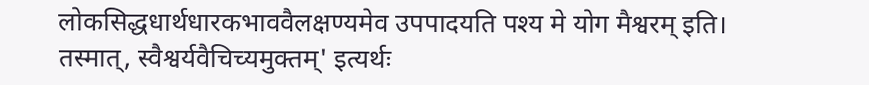लोकसिद्धधार्थधारकभाववैलक्षण्यमेव उपपादयति पश्य मे योग मैश्वरम् इति। तस्मात्, स्वैश्वर्यवैचिच्यमुक्तम्' इत्यर्थः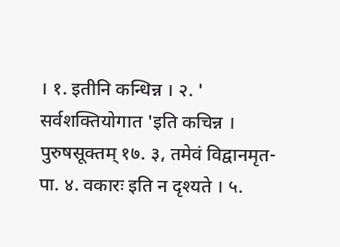। १. इतीनि कन्धिन्न । २. ' सर्वशक्तियोगात 'इति कचिन्न । पुरुषसूक्तम् १७. ३, तमेवं विद्वानमृत-पा. ४. वकारः इति न दृश्यते । ५.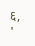६, '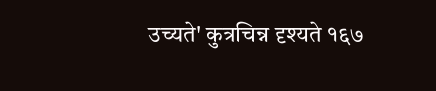उच्यते' कुत्रचिन्न दृश्यते १६७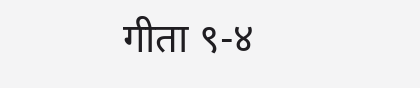गीता ९-४